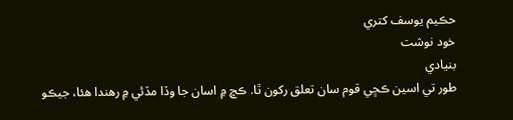حڪيم يوسف کتري
خود نوشت
بنيادي
طور تي اسين ڪڇي قوم سان تعلق رکون ٿا. ڪڇ ۾ اسان جا وڏا مڏئي ۾ رهندا هئا، جيڪو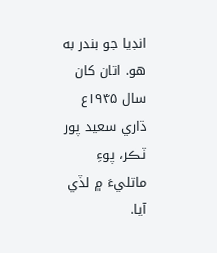انڊيا جو بندر به هو. اتان کان سال ۱۹۴۵ع ڌاري سعيد پور ٽڪر، پوءِ ماتليءَ ۾ لڏي
آيا.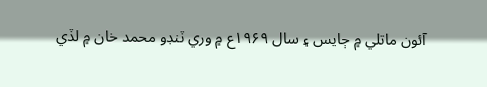آئون ماتلي ۾ ڄايس ۽ سال ۱۹۶۹ع ۾ وري ٽنڊو محمد خان ۾ لڏي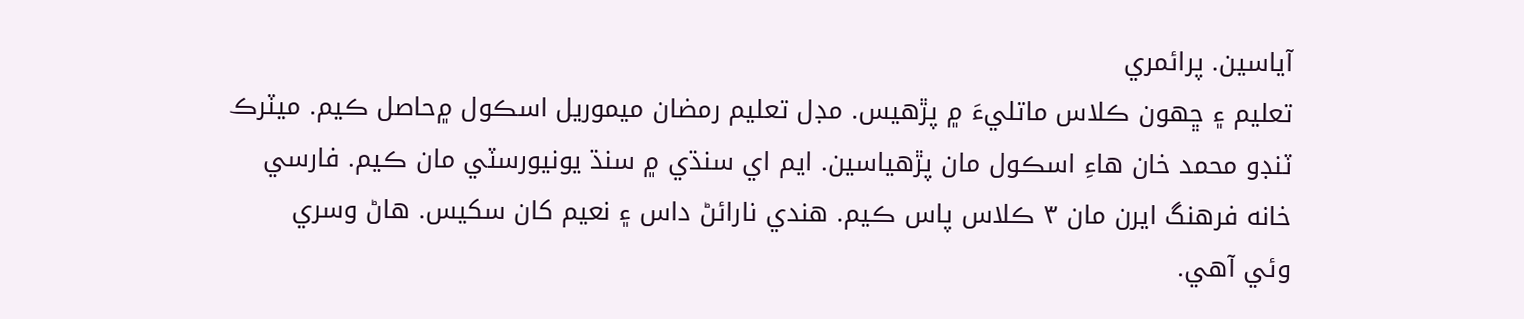آياسين. پرائمري
تعليم ۽ ڇهون ڪلاس ماتليءَ ۾ پڙهيس. مڊل تعليم رمضان ميموريل اسڪول ۾حاصل ڪيم. ميٽرڪ
ٽنڊو محمد خان هاءِ اسڪول مان پڙهياسين. ايم اي سنڌي ۾ سنڌ يونيورسٽي مان ڪيم. فارسي
خانه فرهنگ ايرن مان ۳ ڪلاس پاس ڪيم. هندي نارائڻ داس ۽ نعيم کان سکيس. هاڻ وسري
وئي آهي.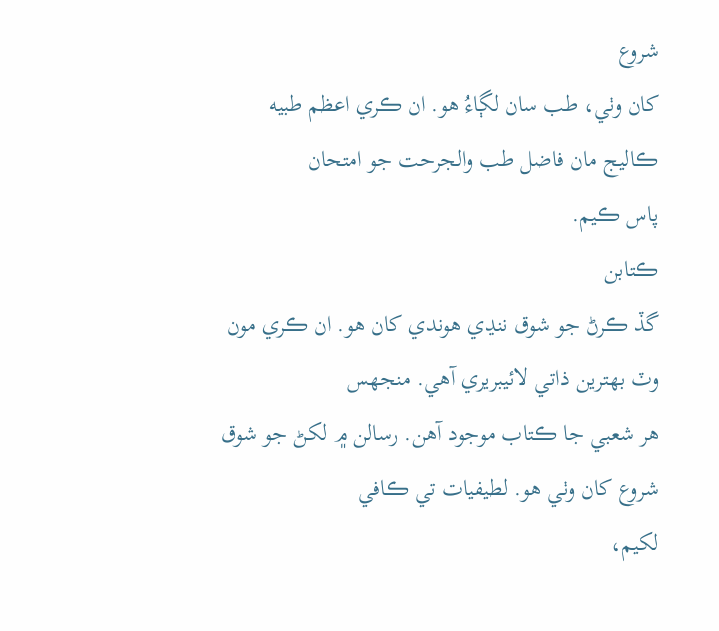شروع
کان وٺي، طب سان لڳاءُ هو. ان ڪري اعظم طبيه ڪاليج مان فاضل طب والجرحت جو امتحان
پاس ڪيم.
ڪتابن
گڏ ڪرڻ جو شوق ننڍي هوندي کان هو. ان ڪري مون وٽ بهترين ذاتي لائيبريري آهي. منجھس
هر شعبي جا ڪتاب موجود آهن. رسالن ۾ لکڻ جو شوق شروع کان وٺي هو. لطيفيات تي ڪافي
لکيم،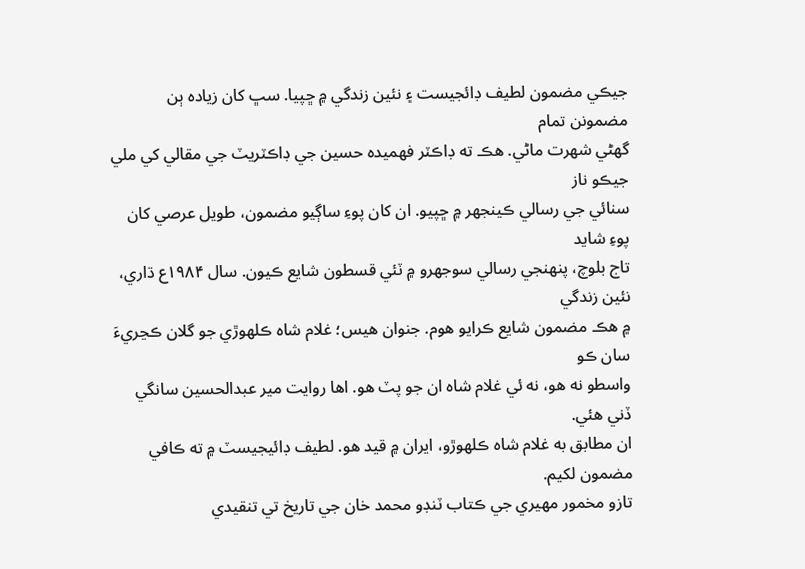جيڪي مضمون لطيف ڊائجيست ۽ نئين زندگي ۾ ڇپيا. سڀ کان زياده ٻن مضمونن تمام
گھڻي شهرت ماڻي. هڪ ته ڊاڪٽر فهميده حسين جي ڊاڪٽريٽ جي مقالي کي ملي جيڪو ناز
سنائي جي رسالي ڪينجهر ۾ ڇپيو. ان کان پوءِ ساڳيو مضمون، طويل عرصي کان پوءِ شايد
تاج بلوچ، پنهنجي رسالي سوجھرو ۾ ٽئي قسطون شايع ڪيون. سال ۱۹۸۴ع ڌاري، نئين زندگي
۾ هڪ مضمون شايع ڪرايو هوم. جنوان ھيس؛ غلام شاه ڪلهوڙي جو گلان ڪڃريءَ سان ڪو
واسطو نه هو، نه ئي غلام شاه ان جو پٽ هو. اها روايت مير عبدالحسين سانگي ڏني هئي.
ان مطابق به غلام شاه ڪلهوڙو، ايران ۾ قيد هو. لطيف ڊائيجيسٽ ۾ ته ڪافي مضمون لکيم.
تازو مخمور مهيري جي ڪتاب ٽنڊو محمد خان جي تاريخ تي تنقيدي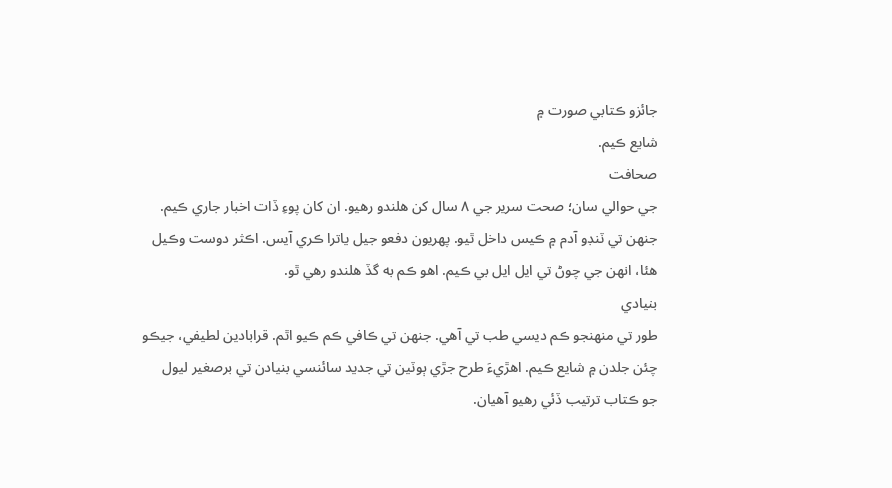جائزو ڪتابي صورت ۾
شايع ڪيم.
صحافت
جي حوالي سان؛ صحت سرير جي ۸ سال کن هلندو رهيو. ان کان پوءِ ڏات اخبار جاري ڪيم.
جنهن تي ٽنڊو آدم ۾ ڪيس داخل ٿيو. پهريون دفعو جيل ياترا ڪري آيس. اڪثر دوست وڪيل
هئا، انهن جي چوڻ تي ايل ايل بي ڪيم. اهو ڪم به گڏ هلندو رهي ٿو.
بنيادي
طور تي منهنجو ڪم ديسي طب تي آهي. جنهن تي ڪافي ڪم ڪيو اٿم. قرابادين لطيفي، جيڪو
چئن جلدن ۾ شايع ڪيم. اهڙيءَ طرح جڙي ٻوٽين تي جديد سائنسي بنيادن تي برصغير ليول
جو ڪتاب ترتيب ڏئي رهيو آهيان.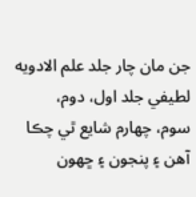جن مان چار جلد علم الادويه لطيفي جلد اول، دوم،
سوم، چهارم شايع ٿي چڪا آهن ۽ پنجون ۽ ڇهون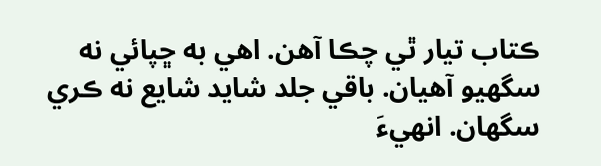ڪتاب تيار ٿي چڪا آهن. اهي به ڇپائي نه
سگھيو آهيان. باقي جلد شايد شايع نه ڪري سگھان. انهيءَ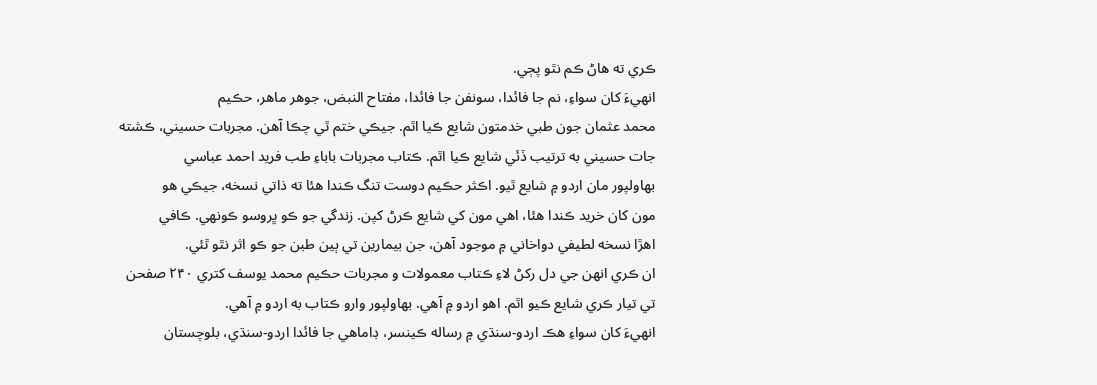ڪري ته هاڻ ڪم نٿو پڄي.
انهيءَ کان سواءِ، نم جا فائدا، سونفن جا فائدا، مفتاح النبض، جوهر ماهر، حڪيم
محمد عثمان جون طبي خدمتون شايع ڪيا اٿم. جيڪي ختم ٿي چڪا آهن. مجربات حسيني، ڪشته
جات حسيني به ترتيب ڏئي شايع ڪيا اٿم. ڪتاب مجربات باباءِ طب فريد احمد عباسي
بهاولپور مان اردو ۾ شايع ٿيو. اڪثر حڪيم دوست تنگ ڪندا هئا ته ذاتي نسخه، جيڪي هو
مون کان خريد ڪندا هئا، اهي مون کي شايع ڪرڻ کپن. زندگي جو ڪو ڀروسو ڪونهي. ڪافي
اهڙا نسخه لطيفي دواخاني ۾ موجود آهن، جن بيمارين تي ٻين طبن جو ڪو اثر نٿو ٿئي.
ان ڪري انهن جي دل رکڻ لاءِ ڪتاب معمولات و مجربات حڪيم محمد يوسف کتري ۲۴۰ صفحن
تي تيار ڪري شايع ڪيو اٿم. اهو اردو ۾ آهي. بهاولپور وارو ڪتاب به اردو ۾ آهي.
انهيءَ کان سواءِ ھڪ اردو-سنڌي ۾ رساله ڪينسر، ڊاماهي جا فائدا اردو-سنڌي، بلوچستان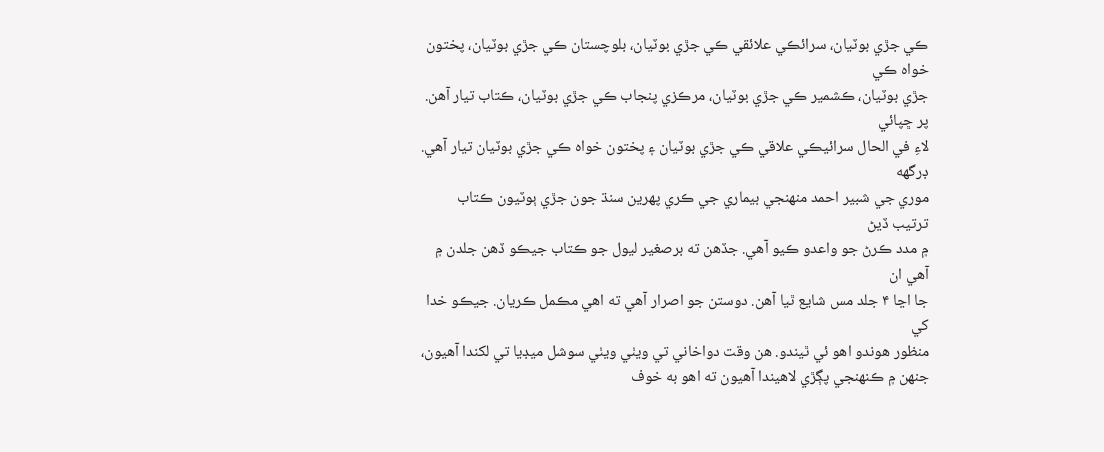ڪي جڙي بوٽيان، سرائڪي علائقي ڪي جڙي بوٽيان، بلوچستان ڪي جڙي بوٽيان، پختون خواه ڪي
جڙي بوٽيان، ڪشمير ڪي جڙي بوٽيان، مرڪزي پنجاب ڪي جڙي بوٽيان، ڪتاب تيار آهن. پر ڇپائي
لاءِ في الحال سرائيڪي علاقي ڪي جڙي بوٽيان ۽ پختون خواه ڪي جڙي بوٽيان تيار آهي. ڊرگهه
موري جي شبير احمد منهنجي بيماري جي ڪري پهرين سنڌ جون جڙي ٻوٽيون ڪتاب ترتيب ڏيڻ
۾ مدد ڪرڻ جو واعدو ڪيو آهي. جڏهن ته برصغير ليول جو ڪتاب جيڪو ڏهن جلدن ۾ آهي ان
جا اڃا ۴ جلد مس شايع ٿيا آهن. دوستن جو اصرار آهي ته اهي مڪمل ڪريان. جيڪو خدا کي
منظور هوندو اهو ئي ٿيندو. هن وقت دواخاني تي ويٺي ويٺي سوشل ميڊيا تي لکندا آهيون،
جنهن ۾ ڪنهنجي پڳڙي لاهيندا آهيون ته اهو به خوف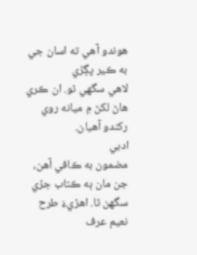هوندو آهي ته اسان جي به ڪير پڳڙي
لاهي سگھي ٿو. ان ڪري هاڻ لکڻ ۾ ميانه روي رکندو آهيان.
ادبي
مضمون به ڪافي آهن، جن مان ٻه ڪتاب جڙي سگھن ٿا. اهڙيءَ طرح نعيم عرف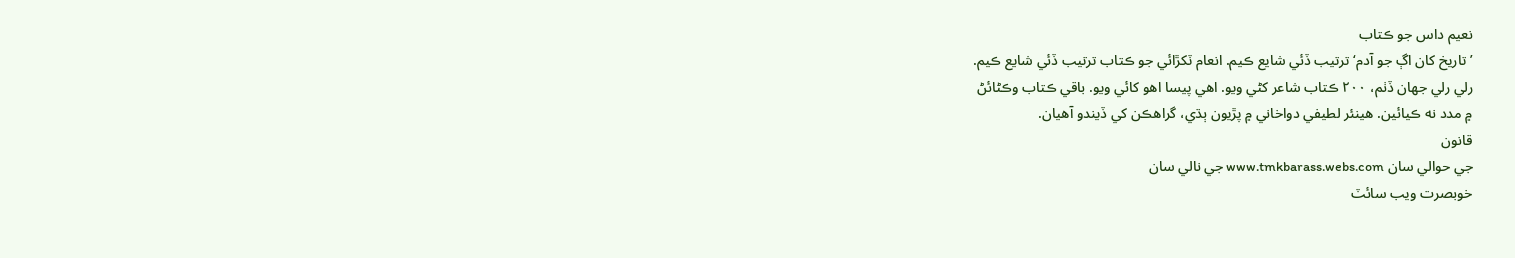نعيم داس جو ڪتاب
’تاريخ کان اڳ جو آدم‘ ترتيب ڏئي شايع ڪيم. انعام ٽکڙائي جو ڪتاب ترتيب ڏئي شايع ڪيم.
رلي رلي جهان ڏٺم، ۲۰۰ ڪتاب شاعر کڻي ويو. اهي پيسا اهو کائي ويو. باقي ڪتاب وڪڻائڻ
۾ مدد نه ڪيائين. هينئر لطيفي دواخاني ۾ پڙيون ٻڌي، گراهڪن کي ڏيندو آهيان.
قانون
جي حوالي سان www.tmkbarass.webs.com جي نالي سان
خوبصرت ويب سائٽ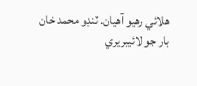هلائي رهيو آهيان. ٽنڊو محمد خان بار جو لائيبريري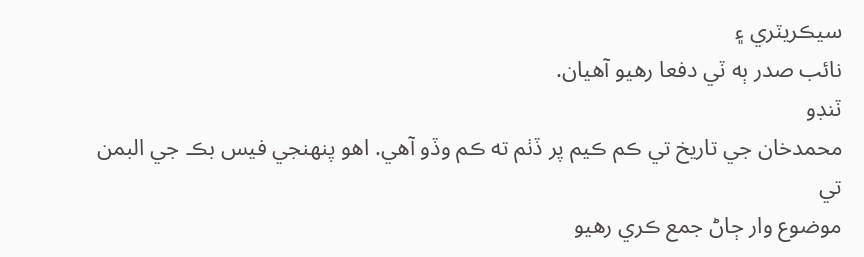سيڪريٽري ۽
نائب صدر ٻه ٽي دفعا رهيو آهيان.
ٽنڊو
محمدخان جي تاريخ تي ڪم ڪيم پر ڏٺم ته ڪم وڏو آهي. اهو پنهنجي فيس بڪ جي البمن تي
موضوع وار ڄاڻ جمع ڪري رهيو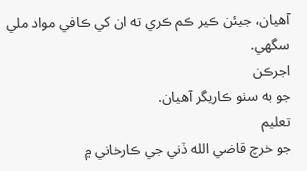آهيان، جيئن ڪير ڪم ڪري ته ان کي ڪافي مواد ملي سگھي.
اجرڪن
جو به سٺو ڪاريگر آهيان.
تعليم
جو خرچ قاضي الله ڏني جي ڪارخاني ۾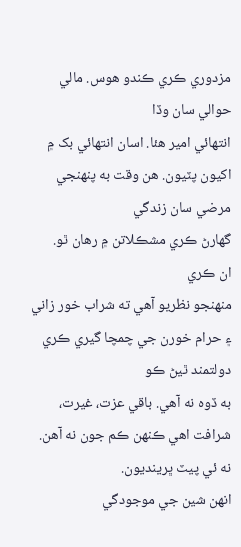مزدوري ڪري ڪندو هوس. مالي حوالي سان وڏا
انتهائي امير هئا. اسان انتهائي بک ۾ اکيون پٽيون. هن وقت به پنهنجي مرضي سان زندگي
گھارڻ ڪري مشڪلاتن ۾ رهان ٿو.
ان ڪري
منهنجو نظريو آهي ته شراب خور زاني ۽ حرام خورن جي چمچا گيري ڪري دولتمند ٿيڻ ڪو
به ڏوه نه آهي. باقي عزت، غيرت، شرافت اهي ڪنهن ڪم جون نه آهن. نه ئي پيٽ ڀرينديون.
انهن شين جي موجودگي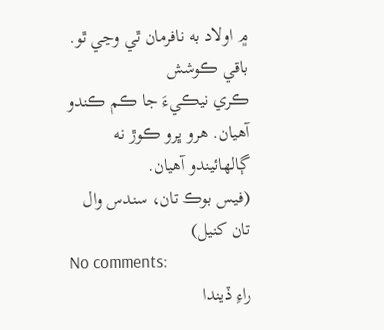۾ اولاد به نافرمان ٿي وڃي ٿو.
باقي ڪوشش
ڪري نيڪيءَ جا ڪم ڪندو آهيان. هرو ڀرو ڪوڙ نه ڳالهائيندو آهيان.
(فيس بوڪ تان، سندس وال تان کنيل)
No comments:
راءِ ڏيندا